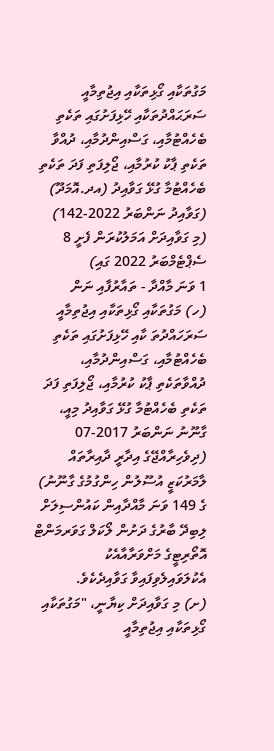މަގުތަކާއި ގޯޅިތަކާއި އިޖުތިމާއީ ސަރަޙައްދުތަކާއި ހޭޅިފަށުގައި ތަކެތި ބެހެއްޓުމާއި، ގަސްއިންދުމާއި، ދުއްވާ ތަކެތި ޕާކު ކުރުމާއި، ޖޯލިފަތި ފަދަ ތަކެތި ބެހެއްޓުމާ ގުޅޭ ގަވާއިދު (އދ.އޮމަދޫ)
(ގަވާއިދު ނަންބަރު 2022-142)
(މި ގަވާއިދަށް އަމަލުކުރަން ފެށީ 8 ސެޕްޓެމްބަރު 2022 ގައި)
1 ވަނަ މާއްދާ - ތައާރުފާއި ނަން
(ހ) މަގުތަކާއި ގޯޅިތަކާއި އިޖުތިމާއީ ސަރަހައްދުތަ ކާއި ހޭޅިފަށުގައި ތަކެތި ބެހެއްޓުމާއި، ގަސްއިންދުމާއި، ދުއްވާތަކެތި ޕާކު ކުރުމާއި، ޖޯލިފަތި ފަދަ ތަކެތި ބެހެއްޓުމާ ގުޅޭ ގަވާއިދު މިއީ، ގާނޫނު ނަންބަރު 2017-07 (ދިވެހިރާއްޖޭގެ އިދާރީ ދާއިރާތައް ލާމަރުކަޒީ އުސޫލުން ހިންގުމުގެ ގާނޫނު) ގެ 149 ވަނަ މާއްދާއިން ކައުންސިލަށް ލިބިދޭ ބާރުގެ ދަށުން ލޯކަލް ގަވަރމަންޓް އޮތޯރިޓީގެ މަށްވަރާއާއެކު އެކުލަވައިލެވިފައިވާ ގަވާއިދެކެވެ.
(ށ) މި ގަވާއިދަށް ކިޔާނީ، "މަގުތަކާއި ގޯޅިތަކާއި އިޖުތިމާއީ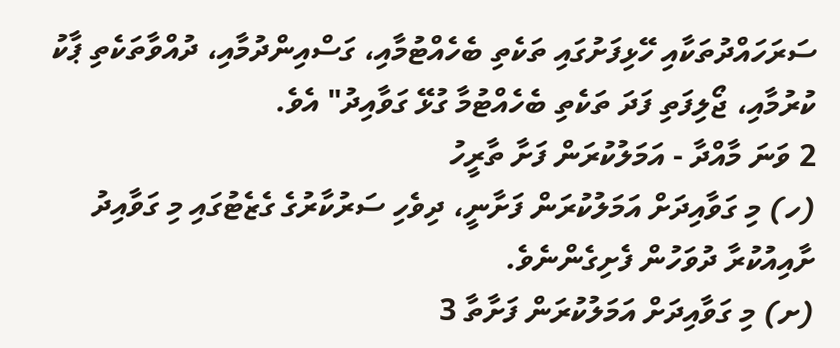ސަރަހައްދުތަކާއި ހޭޅިފަށުގައި ތަކެތި ބެހެއްޓުމާއި، ގަސްއިންދުމާއި، ދުއްވާތަކެތި ޕާކު ކުރުމާއި، ޖޯލިފަތި ފަދަ ތަކެތި ބެހެއްޓުމާ ގުޅޭ ގަވާއިދު" އެވެ.
2 ވަނަ މާއްދާ - އަމަލުކުރަން ފަށާ ތާރީހު
(ހ) މި ގަވާއިދަށް އަމަލުކުރަން ފަށާނީ، ދިވެހި ސަރުކާރުގެ ގެޒެޓުގައި މި ގަވާއިދު ށާއިއުކުރާ ދުވަހުން ފެށިގެންނެވެ.
(ށ) މި ގަވާއިދަށް އަމަލުކުރަން ފަށާތާ 3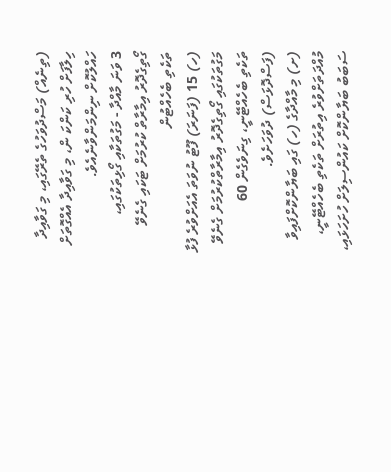(ތިނެއް) މަސްދުވަހުގެ ތެރޭގައި، މި ގަވާއިދާ ހިލާފަށް ހުރި ކަންކަ ން، މި ގަވާއިދާ އެއްގޮތަށް ހައްލުކޮށް ނިންމަންވާނެއެވެ.
3 ވަނަ މާއްދާ - މަގުތަކާއި ގޯޅިތަކުގައި، ގޯތިގެދޮރު އިމާރާތް ކުރުމަށް ޓަކައި ގެނެވޭ ތަކެތި ބެހެއްޓުން
(ހ) 15 (ފަނަރަ) ފޫޓު ނުވަތަ އެއަށްވުރެ ފުޅާ މަގުތަކުގައި ގޯތިގެދޮރު އިމާރާތްކުރުމަށް ގެނެވޭ ތަކެތި ބެހެއްޓޭނީ، ގިނަވެގެން 60 (ފަސްދޮޅަސް) ދުވަހަށެވެ.
(ށ) މި މާއްދާގެ (ހ) ގައި ބަޔާންކޮށްފައިވާ މުއްދަތަށްވުރެ އިތުރަށް ތަކެތި ބެހެއްޓޭނީ، ސަބަބު ބަޔާންކޮށް ކައުންސިލަށް ހުށަހަޅައި،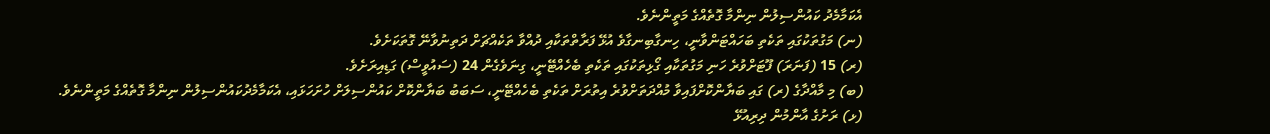އެކަމާމެދު ކައުންސިލުން ނިންމާ ގޮތެއްގެ މަތީންނެވެ.
(ނ) މަގުތަކުގައި ތަކެތި ބަހައްޓަންވާނީ، ހިނގާބިނގާވެ އުޅޭ ފަރާތްތަކާއި ދުއްވާ ތަކެއްޗަށް ދަތިނުވާނޭ ގޮތަކަށެވެ.
(ރ) 15 (ފަނަރަ) ފޫޓަށްވުރެ ހަނި މަގުތަކާއި ގޯޅިތަކުގައި ތަކެތި ބެހެއްޓޭނީ، ގިނަވެގެން 24 (ސައުވީސް) ގަޑިއިރަށެވެ.
(ބ) މި މާއްދާގެ (ރ) ގައި ބަޔާންކޮށްފައިވާ މުއްދަތަށްވުރެ އިތުރަށް ތަކެތި ބެހެއްޓޭނީ، ސަބަބު ބަޔާންކޮށް ކައުންސިލަށް ހުށަހަޅައި، އެކަމާމެދުކައުންސިލުން ނިންމާ ގޮތެއްގެ މަތީންނެވެ.
(ޅ) ރަށުގެ އާންމުން ދިރިއުޅޭ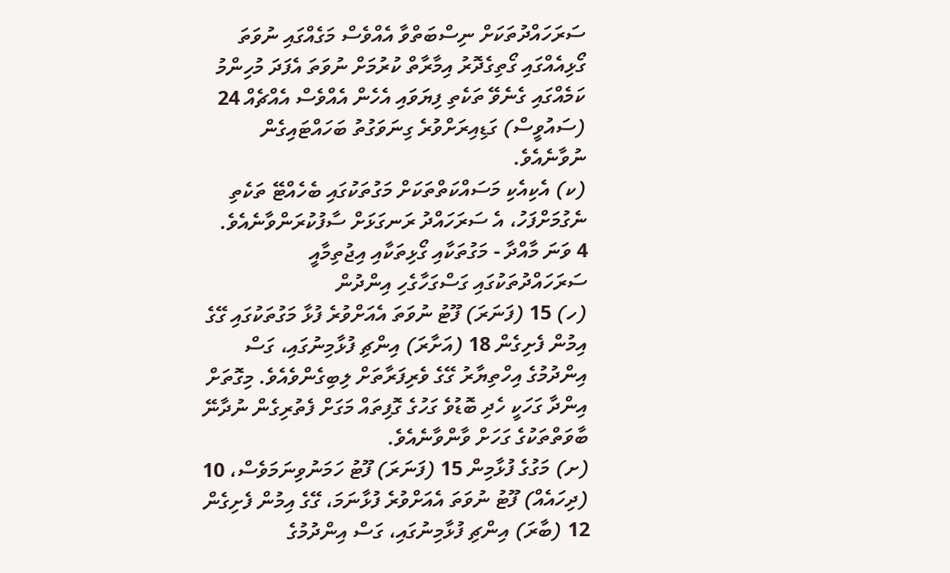ސަރަހައްދުތަކަށް ނިސްބަތްވާ އެއްވެސް މަގެއްގައި ނުވަތަ ގޯޅިއެއްގައި ގޯތިގެދޮރު އިމާރާތް ކުރުމަށް ނުވަތަ އެފަދަ މުހިންމު ކަމެއްގައި ގެނެވޭ ތަކެތި ފިޔަވައި އެހެން އެއްވެސް އެއްޗެއް 24 (ސައުވީސް) ގަޑިއިރަށްވުރެ ގިނަވަގުތު ބަހައްޓައިގެން ނުވާނެއެވެ.
(ކ) އެކިއެކި މަސައްކަތްތަކަށް މަގުތަކުގައި ބެހެއްޓޭ ތަކެތި ނެގުމަށްފަހު، އެ ސަރަހައްދު ރަނގަޅަށް ސާފުކުރަންވާނެއެވެ.
4 ވަނަ މާއްދާ - މަގުތަކާއި ގޯޅިތަކާއި އިޖުތިމާއީ ސަރަހައްދުތަކުގައި ގަސްގަހާގެހި އިންދުން
(ހ) 15 (ފަނަރަ) ފޫޓު ނުވަތަ އެއަށްވުރެ ފުޅާ މަގުތަކުގައި ގޭގެ އިމުން ފެށިގެން 18 (އަށާރަ) އިންޗި ފުޅާމިނުގައި، ގަސް އިންދުމުގެ އިހްތިޔާރު ގޭގެ ވެރިފަރާތަށް ލިބިގެންވެއެވެ. މިގޮތަށް އިންދާ ގަހަކީ ހެދި ބޮޑުވެ ގަހުގެ ގޮފިތައް މަގަށް ފެތުރިގެން ނުދާނޭ ބާވަތްތަކުގެ ގަހަށް ވާންވާނެއެވެ.
(ށ) މަގުގެ ފުޅާމިން 15 (ފަނަރަ) ފޫޓު ހަމަނުވިނަމަވެސް، 10 (ދިހައެއް) ފޫޓު ނުވަތަ އެއަށްވުރެ ފުޅާނަމަ، ގޭގެ އިމުން ފެށިގެން 12 (ބާރަ) އިންޗި ފުޅާމިނުގައި، ގަސް އިންދުމުގެ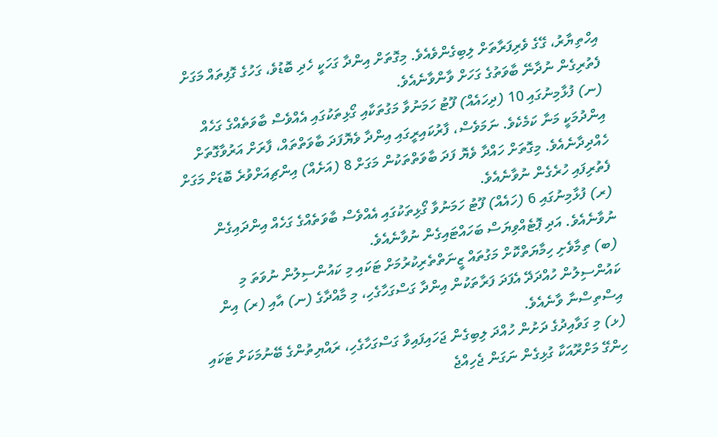އިހްތިޔާރު، ގޭގެ ވެރިފަރާތަށް ލިބިގެންވެއެވެ. މިގޮތަށް އިންދާ ގަހަކީ ހެދި ބޮޑުވެ، ގަހުގެ ގޮފިތައް މަގަށް ފެތުރިގެން ނުދާނޭ ބާވަތުގެ ގަހަށް ވާންވާނެއެވެ.
(ނ) ފުޅާމިނުގައި 10 (ދިހައެއް) ފޫޓު ހަމަނުވާ މަގުތަކާއި ގޯޅިތަކުގައި އެއްވެސް ބާވަތެއްގެ ގަހެއް އިންދުމަކީ މަނާ ކަމެކެވެ. ނަމަވެސް، ފާރުކައިރީގައި އިންދާ ވެޔޮފަދަ ބާވަތްތައް، ފާރަށް އަރުވާގޮތަށް ހެއްދިދާނެއެވެ. މިގޮތަށް ހައްދާ ވެޔޮ ފަދަ ބާވަތްތަކުން މަގަށް 8 (އަށެއް) އިންޗިއަށްވުރެ ބޮޑަށް މަގަށް ފެތުރިފައި ހުރެގެން ނުވާނެއެވެ.
(ރ) ފުޅާމިނުގައި 6 (ހައެއް) ފޫޓު ހަމަނުވާ ގޯޅިތަކުގައި އެއްވެސް ބާވަތެއްގެ ގަހެއް އިންދައިގެން ނުވާނެއެވެ. އަދި ޕޮޓެއްވިޔަސް ބަހައްޓައިގެން ނުވާނެއެވެ.
(ބ) ތިމާވެށި ހިމާޔަތްކޮށް މަގުތައް ޒީނަތްތެރިކުރުމަށް ޓަކައި މި ކައުންސިލުން ނުވަތަ މި ކައުންސިލުން ހުއްދަދޭ އެފަދަ ފަރާތަކުން އިންދާ ގަސްގަހާގެހި، މި މާއްދާގެ (ނ) އާއި (ރ) އިން އިސްތިސްނާ ވާނެއެވެ.
(ޅ) މި ގަވާއިދުގެ ދަށުން ހުއްދަ ލިބިގެން ޖަހައިފައިވާ ގަސްގަހާގެހި، ރައްޔިތުންގެ ބޭނުމަކަށް ޓަކައި ހިންގޭ މަށްރޫއަކާ ގުޅިގެން ނަގަން ޖެހިއްޖެ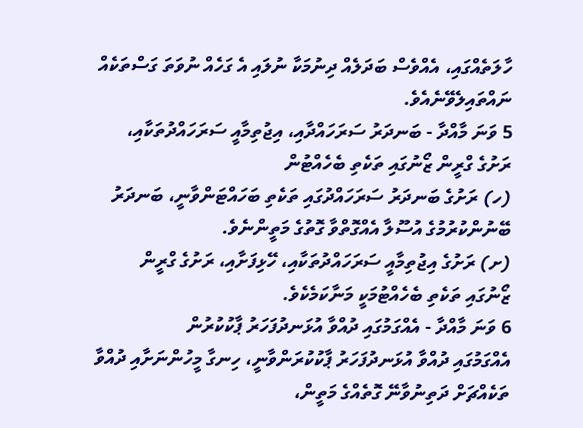ހާލަތެއްގައި، އެއްވެސް ބަދަލެއް ދިނުމަކާ ނުލައި އެ ގަހެއް ނުވަތަ ގަސްތަކެއް ނައްތައިލެވޭނެއެވެ.
5 ވަނަ މާއްދާ - ބަނދަރު ސަރަހައްދާއި، އިޖުތިމާއީ ސަރަހައްދުތަކާއި، ރަށުގެ ގްރީން ޒޯނުގައި ތަކެތި ބެހެއްޓުން
(ހ) ރަށުގެ ބަނދަރު ސަރަހައްދުގައި ތަކެތި ބަހައްޓަންވާނީ، ބަނދަރު ބޭނުންކުރުމުގެ އުސޫލާ އެއްގޮތްވާ ގޮތުގެ މަތީންނެވެ.
(ށ) ރަށުގެ އިޖުތިމާއީ ސަރަހައްދުތަކާއި، ހޭޅިފަށާއި، ރަށުގެ ގްރީން ޒޯނުގައި ތަކެތި ބެހެއްޓުމަކީ މަނާކަމެކެވެ.
6 ވަނަ މާއްދާ - އެއްގަމުގައި ދުއްވާ އުޅަނދުފަހަރު ޕާކުކުރުން
އެއްގަމުގައި ދުއްވާ އުޅަނދުފަހަރު ޕާކުކުރަންވާނީ، ހިނގާ މީހުންނަށާއި ދުއްވާ ތަކެއްޗަށް ދަތިނުވާނޭ ގޮތެއްގެ މަތީން،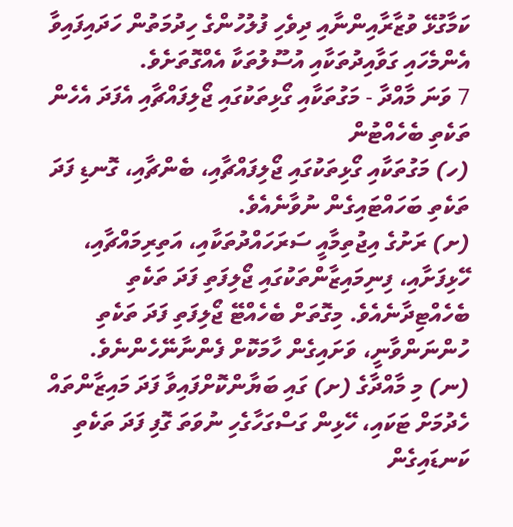ކަމާގުޅޭ ވުޒާރާއިންނާއި ދިވެހި ފުލުހުންގެ ހިދުމަތުން ހަދައިފައިވާ އެންމެހައި ގަވާއިދުތަކާއި އުސޫލުތަކާ އެއްގޮތަށެވެ.
7 ވަނަ މާއްދާ - މަގުތަކާއި ގޯޅިތަކުގައި ޖޯލިފައްޗާއި އެފަދަ އެހެން ތަކެތި ބެހެއްޓުން
(ހ) މަގުތަކާއި ގޯޅިތަކުގައި ޖޯލިފައްޗާއި، ބެންޗާއި، ގޮނޑި ފަދަ ތަކެތި ބަހައްޓައިގެން ނުވާނެއެވެ.
(ށ) ރަށުގެ އިޖުތިމާއީ ސަރަހައްދުތަކާއި، އަތިރިމައްޗާއި، ހޭޅިފަށާއި، ފިނިމައިޒާންތަކުގައި ޖޯލިފަތި ފަދަ ތަކެތި ބެހެއްޓިދާނެއެވެ. މިގޮތަށް ބެހެއްޓޭ ޖޯލިފަތި ފަދަ ތަކެތި ހުންނަންވާނީ، ވަށައިގެން ހާމަކޮށް ފެންނާނޭހެންނެވެ.
(ނ) މި މާއްދާގެ (ށ) ގައި ބަޔާންކޮށްފައިވާ ފަދަ މައިޒާންތައް ހެދުމަށް ޓަކައި، ހޭޅިން ގަސްގަހާގެހި ނުވަތަ ގޮފި ފަދަ ތަކެތި ކަނޑައިގެން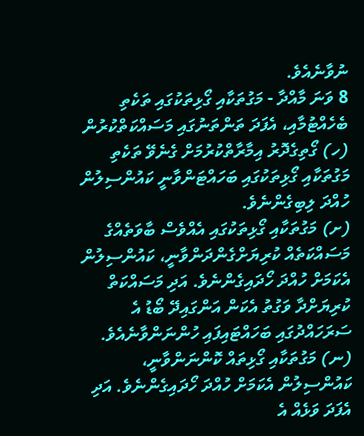ނުވާނެއެވެ.
8 ވަނަ މާއްދާ - މަގުތަކާއި ގޯޅިތަކުގައި ތަކެތި ބެހެއްޓުމާއި، އެފަދަ ތަންތަނުގައި މަސައްކަތްކުރުން
(ހ) ގޯތިގެދޮރު އިމާރާތްކުރުމަށް ގެނެވޭ ތަކެތި މަގުތަކާއި ގޯޅިތަކުގައި ބަހައްޓަންވާނީ ކައުންސިލުން ހުއްދަ ލިބިގެންނެވެ.
(ށ) މަގުތަކާއި ގޯޅިތަކުގައި އެއްވެސް ބާވަތެއްގެ މަސައްކަތެއް ކުރިޔަށްގެންދަންވާނީ، ކައުންސިލުން އެކަމަށް ހުއްދަ ހޯދައިގެންނެވެ. އަދި މަސައްކަތް ކުރިޔަށްދާ ވަގުތު އެކަން އަންގައިދޭ ބޯޑު އެ ސަރަހައްދުގައި ބަހައްޓައިފައި ހުންނަންވާނެއެވެ.
(ނ) މަގުތަކާއި ގޯޅިތައް ކޮންނަންވާނީ، ކައުންސިލުން އެކަމަށް ހުއްދަ ހޯދައިގެންނެވެ. އަދި އެފަދަ ވަޅެއް އެ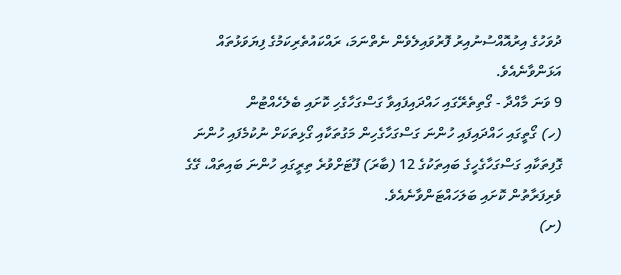ދުވަހުގެ އިރުއޮއްސުނުއިރު ފޮރުވައިލެވެން ނެތްނަމަ، ރައްކައުތެރިކަމުގެ ފިޔަވަޅުތައް އަޅަންވާނެއެވެ.
9 ވަނަ މާއްދާ - ގޯތިތެރޭގައި ހައްދައިފައިވާ ގަސްގަހާގެހި ކޮށައި ބެލެހެއްޓުން
(ހ) ގޯތީގައި ހައްދައިފައި ހުންނަ ގަސްގަހާގެހިން މަގުތަކާއި ގޯޅިތަކަށް ނުކުމެފައި ހުންނަ ގޮފިތަކާއި ގަސްގަހާގެހީގެ ބައިތަކުގެ 12 (ބާރަ) ފޫޓަށްވުރެ ތިރީގައި ހުންނަ ބައިތައް، ގޭގެ ވެރިފަރާތުން ކޮށައި ބަލަހައްޓަންވާނެއެވެ.
(ށ)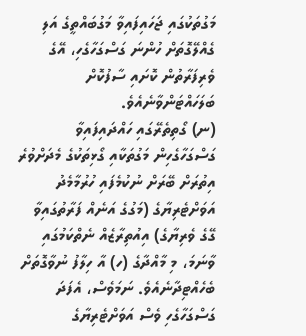މަގުތަކުގައި ޖަހައިފައިވާ މަގުބައްތީގެ އަލި ގެއްލޭގޮތަށް ހުންނަ ގަސްގަހާގެހި، އޭގެ ވެރިފަރާތުން ކޮށައި ސާފުކޮށް ބަލަހައްޓަންވާނެއެވެ.
(ނ) ގޯތިތެރޭގައި ހައްދައިފައިވާ ގަސްގަހާގެހިން މަގުތަކާއި ގޯޅިތަކުގެ މެދަށްވުރެ އިތުރަށް ބޭރަށް ނުކުމެފައި ހުރުމާމެދު އަވަށްޓެރިޔާގެ (މަގުގެ އަނެއް ފަރާތުގައިވާ ގޭގެ ވެރިޔާގެ) އިއުތިރާޒެއް ނެތްކަމުގައި ވާނަމަ، މި މާއްދާގެ (ހ) އާ ހިލާފު ނުވާގޮތަށް ބެހެއްޓިދާނެއެވެ. ނަމަވެސް، އެފަދަ ގަސްގަހާގެހި ވެސް އަވަށްޓެރިޔާގެ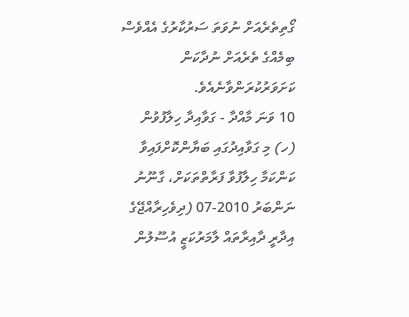ގޯތިތެރެއަށް ނުވަތަ ސަރުކާރުގެ އެއްވެސް ބިމެއްގެ ތެރެއަށް ނުދާކަން ކަށަވަރުކުރަންވާނެއެވެ.
10 ވަނަ މާއްދާ - ގަވާއިދާ ހިލާފުވުން
(ހ) މި ގަވާއިދުގައި ބަޔާންކޮށްފައިވާ ކަންކަމާ ހިލާފުވާ ފަރާތްތަކަށް، ގާނޫނު ނަންބަރު 2010-07 (ދިވެހިރާއްޖޭގެ އިދާރީ ދާއިރާތައް ލާމަރުކަޒީ އުސޫލުން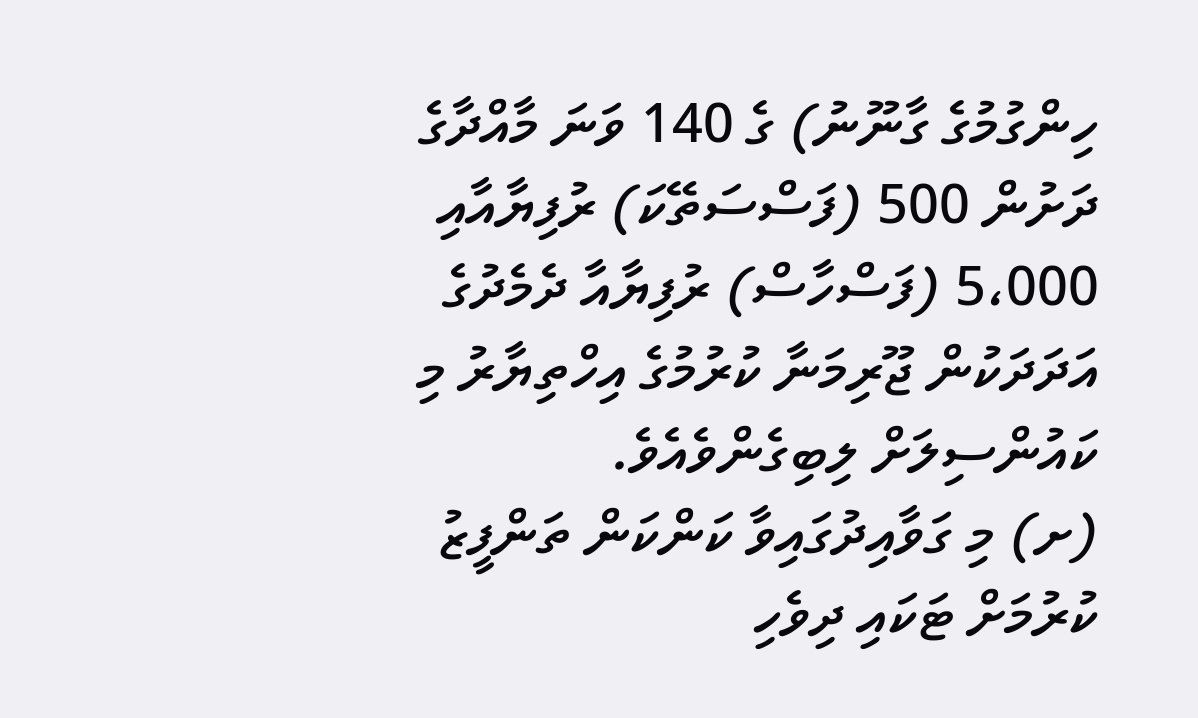ހިންގުމުގެ ގާނޫނު) ގެ 140 ވަނަ މާއްދާގެ ދަށުން 500 (ފަސްސަތޭކަ) ރުފިޔާއާއި 5،000 (ފަސްހާސް) ރުފިޔާއާ ދެމެދުގެ އަދަދަކުން ޖޫރިމަނާ ކުރުމުގެ އިހްތިޔާރު މި ކައުންސިލަށް ލިބިގެންވެއެވެ.
(ށ) މި ގަވާއިދުގައިވާ ކަންކަން ތަންފީޒު ކުރުމަށް ޓަކައި ދިވެހި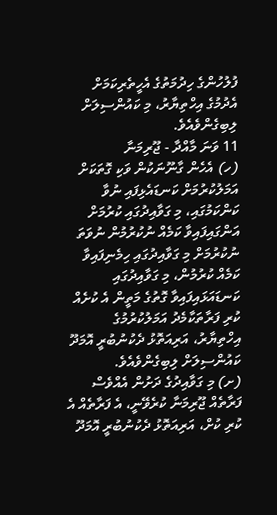ފުލުހުންގެ ހިދުމަތުގެ އެހީތެރިކަމަށް އެދުމުގެ އިހްތިޔާރު، މި ކައުންސިލަށް ލިބިގެންވެއެވެ.
11 ވަނަ މާއްދާ - ޖޫރިމަނާ
(ހ) އެހެން ގާނޫނަކުން ވަކި ގޮތަކަށް އަމަލުކުރުމަށް ކަނޑައެޅިފައި ނުވާ ކަންކަމުގައި، މި ގަވާއިދުގައި ކުރުމަށް އަންގައިފައިވާ ކަމެއް ނުކުރުމުން ނުވަތަ ނުކުރުމަށް މި ގަވާއިދުގައި ހިމެނިފައިވާ ކަމެއް ކުރުމުން، މި ގަވާއިދުގައި ކަނޑައަޅައިފައިވާ ގޮތުގެ މަތީން އެ ކުށެއް ކުރި ފަރާތަކާމެދު އަމަލުކުރުމުގެ އިހްތިޔާރު، އަރިއަތޮޅު ދެކުނުބުރީ އޮމަދޫ ކައުންސިލަށް ލިބިގެންވެއެވެ.
(ށ) މި ގަވާއިދުގެ ދަށުން އެއްވެސް ފަރާތެއް ޖޫރިމަނާ ކުރެވޭނީ، އެ ފަރާތެއް އެ ކުރި ކުށް، އަރިއަތޮޅު ދެކުނުބުރީ އޮމަދޫ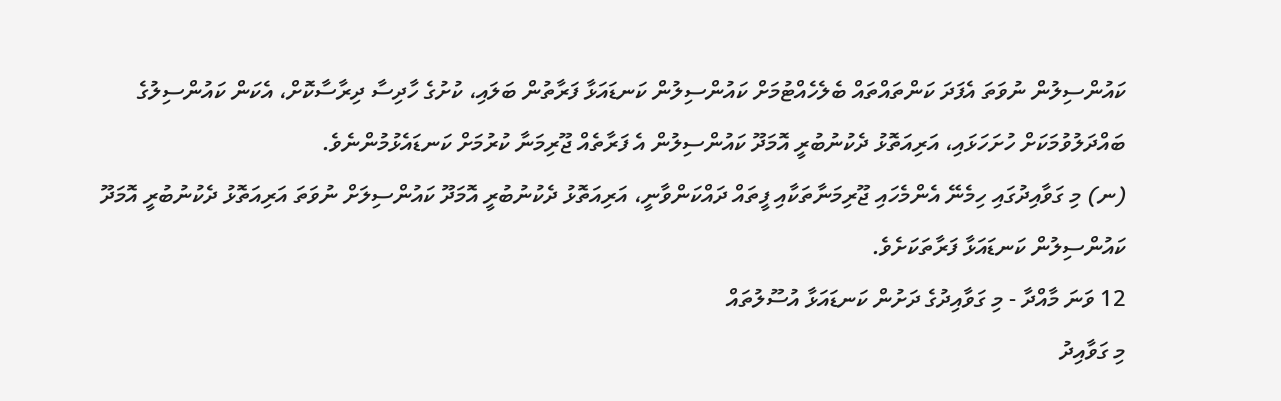ކައުންސިލުން ނުވަތަ އެފަދަ ކަންތައްތައް ބެލެހެއްޓުމަށް ކައުންސިލުން ކަނޑައަޅާ ފަރާތުން ބަލައި، ކުށުގެ ހާދިސާ ދިރާސާކޮށް، އެކަން ކައުންސިލުގެ ބައްދަލުވުމަކަށް ހުށަހަޅައި، އަރިއަތޮޅު ދެކުނުބުރީ އޮމަދޫ ކައުންސިލުން އެ ފަރާތެއް ޖޫރިމަނާ ކުރުމަށް ކަނޑައެޅުމުންނެވެ.
(ނ) މި ގަވާއިދުގައި ހިމެނޭ އެންމެހައި ޖޫރިމަނާތަކާއި ފީތައް ދައްކަންވާނީ، އަރިއަތޮޅު ދެކުނުބުރީ އޮމަދޫ ކައުންސިލަށް ނުވަތަ އަރިއަތޮޅު ދެކުނުބުރީ އޮމަދޫ ކައުންސިލުން ކަނޑައަޅާ ފަރާތަކަށެވެ.
12 ވަނަ މާއްދާ - މި ގަވާއިދުގެ ދަށުން ކަނޑައަޅާ އުސޫލުތައް
މި ގަވާއިދު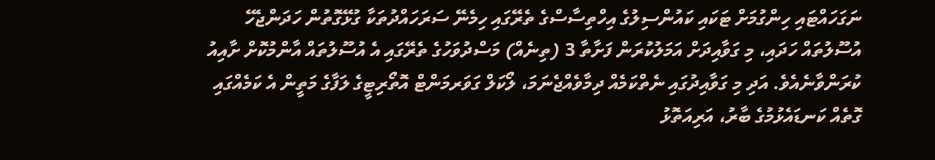ނަގަހައްޓައި ހިންގުމަށް ޓަކައި ކައުންސިލުގެ އިހްތިސާސްގެ ތެރޭގައި ހިމެނޭ ސަރަހައްދުތަކާ ގުޅޭގޮތުން ހަދަންޖެހޭ އުސޫލުތައް ހަދައި، މި ގަވާއިދަށް އަމަލުކުރަން ފަށާތާ 3 (ތިނެއް) މަސްދުވަހުގެ ތެރޭގައި އެ އުސޫލުތައް އާންމުކޮށް ށާއިއު ކުރަންވާނެއެވެ. އަދި މި ގަވާއިދުގައި ނެތްކަމެއް ދިމާވެއްޖެނަމަ، ލޯކަލް ގަވަރމަންޓް އޮތޯރިޓީގެ ލަފާގެ މަތީން އެ ކަމެއްގައި ގޮތެއް ކަނޑައެޅުމުގެ ބާރު، އަރިއަތޮޅު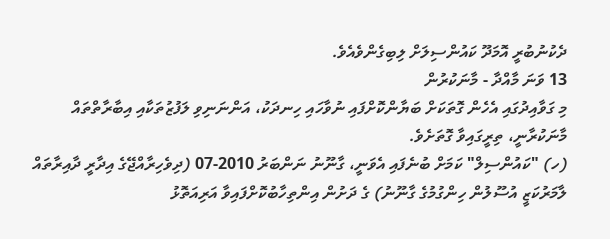ދެކުނުބުރީ އޮމަދޫ ކައުންސިލަށް ލިބިގެންވެއެވެ.
13 ވަނަ މާއްދާ - މާނަކުރުން
މި ގަވާއިދުގައި އެހެން ގޮތަކަށް ބަޔާންކޮށްފައި ނުވާހައި ހިނދަކު، އަންނަނިވި ލަފުޒުތަކާއި އިބާރާތްތައް މާނަކުރާނީ، ތިރީގައިވާ ގޮތަށެވެ.
(ހ) "ކައުންސިލް" ކަމަށް ބުނެފައި އެވަނީ، ގާނޫނު ނަންބަރު 2010-07 (ދިވެހިރާއްޖޭގެ އިދާރީ ދާއިރާތައް ލާމަރުކަޒީ އުސޫލުން ހިންގުމުގެ ގާނޫނު) ގެ ދަށުން އިންތިހާބުކޮށްފައިވާ އަރިއަތޮޅު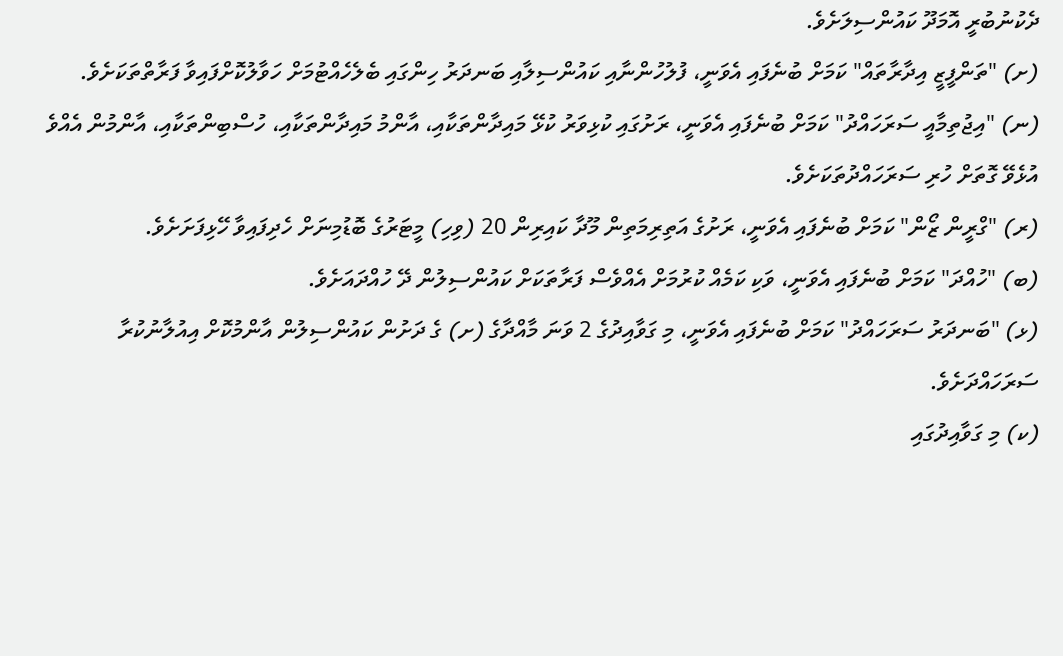ދެކުނުބުރީ އޮމަދޫ ކައުންސިލަށެވެ.
(ށ) "ތަންފީޒީ އިދާރާތައް" ކަމަށް ބުނެފައި އެވަނީ، ފުލުހުންނާއި ކައުންސިލާއި ބަނދަރު ހިންގައި ބެލެހެއްޓުމަށް ހަވާލުކޮށްފައިވާ ފަރާތްތަކަށެވެ.
(ނ) "އިޖުތިމާއީ ސަރަހައްދު" ކަމަށް ބުނެފައި އެވަނީ، ރަށުގައި ކުޅިވަރު ކުޅޭ މައިދާންތަކާއި، އާންމު މައިދާންތަކާއި، ހުސްބިންތަކާއި، އާންމުން އެއްވެ އުޅެވޭ ގޮތަށް ހުރި ސަރަހައްދުތަކަށެވެ.
(ރ) "ގްރީން ޒޯން" ކަމަށް ބުނެފައި އެވަނީ، ރަށުގެ އަތިރިމަތިން މޫދާ ކައިރިން 20 (ވިހި) މީޓަރުގެ ބޮޑުމިނަށް ހެދިފައިވާ ހޭޅިފަށަށެވެ.
(ބ) "ހުއްދަ" ކަމަށް ބުނެފައި އެވަނީ، ވަކި ކަމެއް ކުރުމަށް އެއްވެސް ފަރާތަކަށް ކައުންސިލުން ދޭ ހުއްދައަށެވެ.
(ޅ) "ބަނދަރު ސަރަހައްދު" ކަމަށް ބުނެފައި އެވަނީ، މި ގަވާއިދުގެ 2 ވަނަ މާއްދާގެ (ށ) ގެ ދަށުން ކައުންސިލުން އާންމުކޮށް އިއުލާނުކުރާ ސަރަހައްދަށެވެ.
(ކ) މި ގަވާއިދުގައި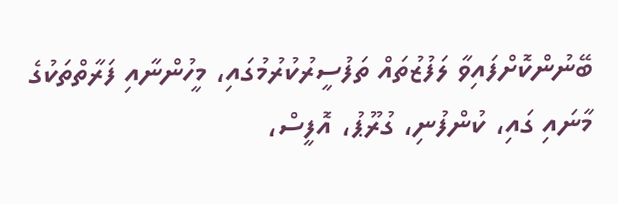ބޭނުންކޮށްފައިވާ ލަފުޒުތައް ތަފުސީރުކުރުމުގައި، މީހުންނާއި ފަރާތްތަކުގެ މާނައި ގައި، ކުންފުނި، ގުރޫޕު، އޮފީސް،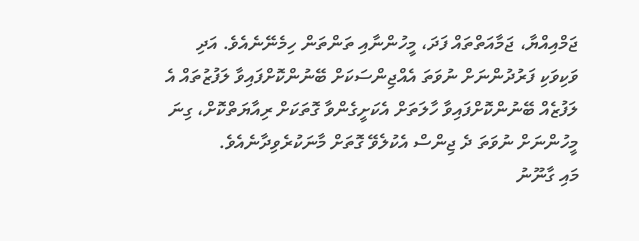ޖަމްއިއްޔާ، ޖަމާއަތްތައް ފަދަ، މީހުންނާއި ތަންތަން ހިމެނޭނެއެވެ. އަދި ވަކިވަކި ފަރުދުންނަށް ނުވަތަ އެއްޖިންސަކަށް ބޭނުންކޮށްފައިވާ ލަފުޒުތައް އެ ލަފުޒެއް ބޭނުންކޮށްފައިވާ ހާލަތަށް އެކަށީގެންވާ ގޮތަކަށް ރިއާޔަތްކޮށް، ގިނަ މީހުންނަށް ނުވަތަ ދެ ޖިންސް އެކުލެވޭ ގޮތަށް މާނަކުރެވިދާނެއެވެ.
މައި ގާނޫނު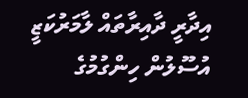އިދާރީ ދާއިރާތައް ލާމަރުކަޒީ އުސޫލުން ހިންގުމުގެ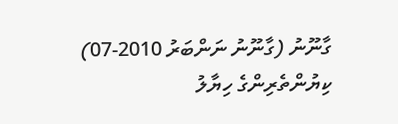ގާނޫނު (ގާނޫނު ނަންބަރު 2010-07)
ކިޔުންތެރިންގެ ހިޔާލު